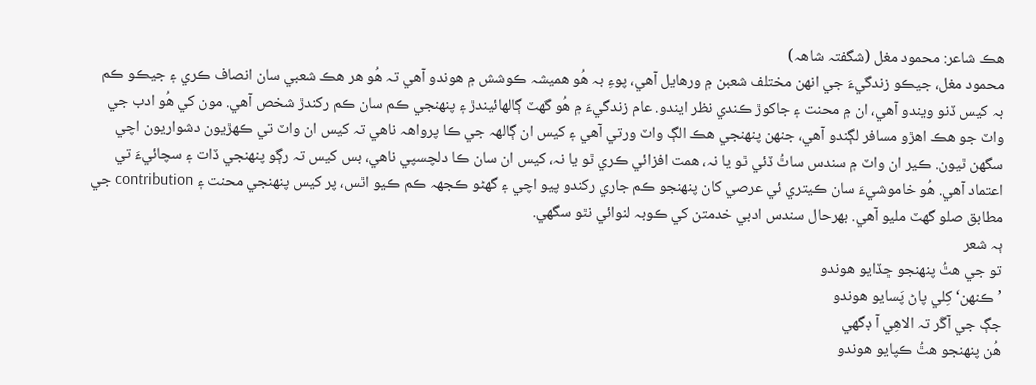هڪ شاعر: محمود مغل (شگفتہ شاھہ)
محمود مغل، جيڪو زندگيءَ جي انھن مختلف شعبن ۾ ورهايل آهي، پوءِ بہ هُو هميشہ ڪوشش ۾ هوندو آهي تہ هُو هر هڪ شعبي سان انصاف ڪري ۽ جيڪو ڪم بہ کيس ڏنو ويندو آهي، ان ۾ محنت ۽ جاکوڙ ڪندي نظر ايندو. عام زندگيءَ ۾ هُو گهٽ ڳالھائيندڙ ۽ پنھنجي ڪم سان ڪم رکندڙ شخص آهي. مون کي هُو ادب جي واٽ جو هڪ اهڙو مسافر لڳندو آهي، جنھن پنھنجي هڪ الڳ واٽ ورتي آهي ۽ کيس ان ڳالھہ جي ڪا پرواھہ ناهي تہ کيس ان واٽ تي ڪھڙيون دشواريون اچي سگهن ٿيون. ڪير ان واٽ ۾ سندس ساٿُ ڏئي ٿو يا نہ، همت افزائي ڪري ٿو يا نہ، کيس ان سان ڪا دلچسپي ناهي، بس کيس تہ رڳو پنھنجي ڏات ۽ سچائيءَ تي اعتماد آهي. هُو خاموشيءَ سان ڪيتري ئي عرصي کان پنھنجو ڪم جاري رکندو پيو اچي ۽ گهڻو ڪجهہ ڪم ڪيو اٿس، پر کيس پنھنجي محنت ۽ contribution جي مطابق صلو گهٽ مليو آهي. بھرحال سندس ادبي خدمتن کي ڪوبہ لنوائي نٿو سگهي.
ٻہ شعر
تو جي هٿُ پنھنجو ڇڏايو هوندو
’ڪنھن‘ کِلي پاڻ پَسايو هوندو
جڳ جي آڱر تہ الاهِي آ ڊگهي
هُن پنھنجو هٿُ ڪپايو هوندو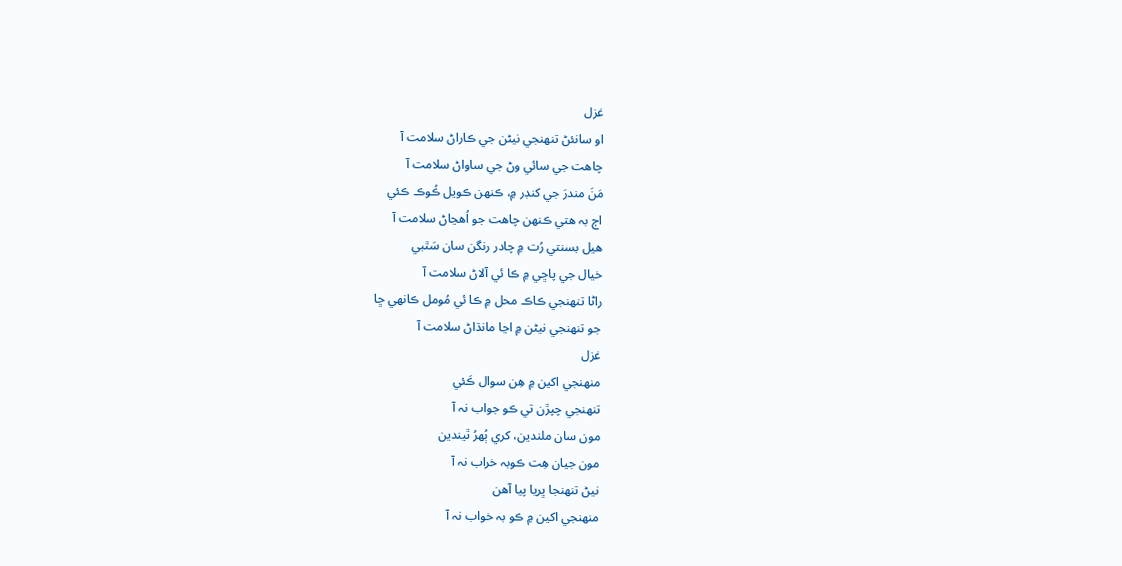غزل
او سانئڻ تنھنجي نيڻن جي ڪاراڻ سلامت آ
چاهت جي سائي وڻ جي ساواڻ سلامت آ
مَنَ مندرَ جي کنڊر ۾، ڪنھن ڪويل ڪُوڪ ڪئي
اڄ بہ هتي ڪنھن چاهت جو اُهڃاڻ سلامت آ
هيل بسنتي رُت ۾ چادر رنگن سان سَٿبي
خيال جي پاڇي ۾ ڪا ئي آلاڻ سلامت آ
راڻا تنھنجي ڪاڪ محل ۾ ڪا ئي مُومل ڪانھي ڇا
جو تنھنجي نيڻن ۾ اڃا مانڌاڻ سلامت آ
غزل
منھنجي اکين ۾ هِن سوال ڪَئي
تنھنجي چپڙن تي ڪو جواب نہ آ
مون سان ملندين، کري ٻُهرُ ٿيندين
مون جيان هِت ڪوبہ خراب نہ آ
نيڻ تنھنجا ڀريا پيا آهن
منھنجي اکين ۾ ڪو بہ خواب نہ آ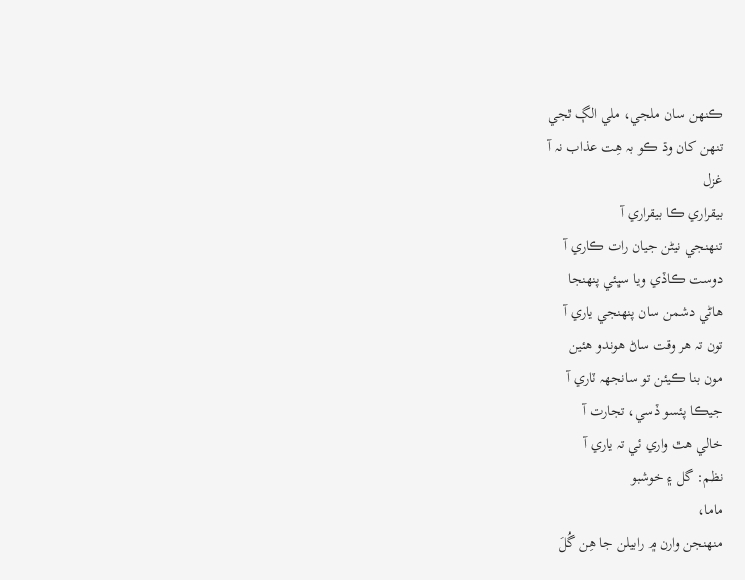ڪنھن سان ملجي، ملي الڳ ٿجي
تنھن کان وڌ ڪو بہ هِت عذاب نہ آ
غزل
بيقراري ڪا بيقراري آ
تنھنجي نيڻن جيان رات ڪاري آ
دوست ڪاڏي ويا سڀئي پنھنجا
هاڻي دشمن سان پنھنجي ياري آ
تون تہ هر وقت ساڻ هوندو هئين
مون بنا ڪيئن تو سانجهہ ٽاري آ
جيڪا پئسو ڏسي، تجارت آ
خالي هٿ واري ئي تہ ياري آ
نظم: گل ۽ خوشبو
ماما،
منھنجن وارن ۾ رابيلن جا هِن گُلَ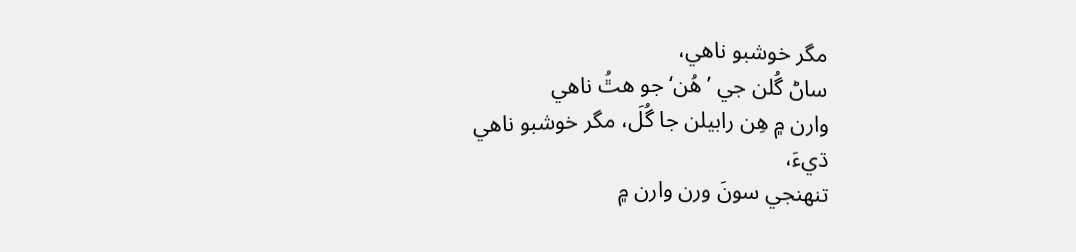مگر خوشبو ناهي،
ساڻ گُلن جي ’هُن‘ جو هٿُ ناهي
وارن ۾ هِن رابيلن جا گُلَ، مگر خوشبو ناهي
ڌيءَ،
تنھنجي سونَ ورن وارن ۾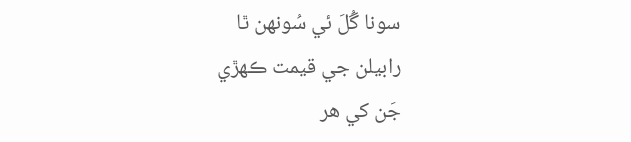سونا گُلَ ئي سُونھن ٿا
رابيلن جي قيمت ڪھڙي
جَن کي هر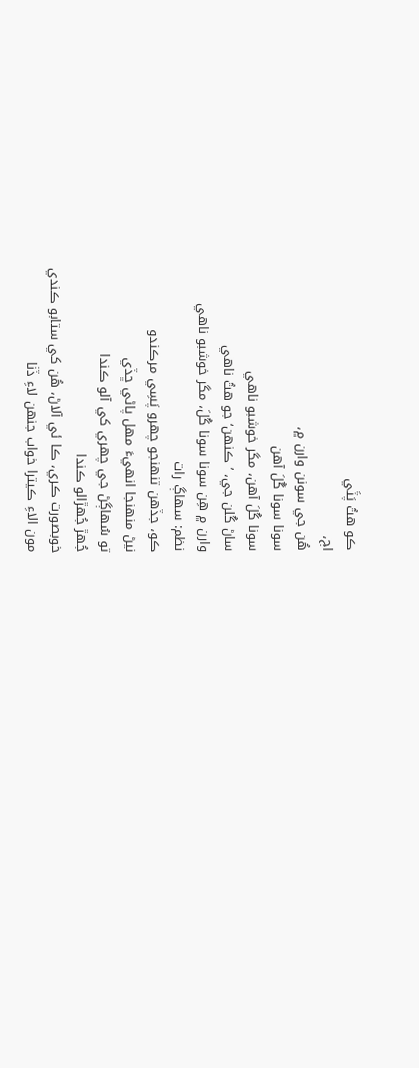ڪو هٿُ پَٽَي
اڄ،
هُن جي سونن وارن ۾،
سونا سونا گُلَ آهن
سونا گُلَ آهن، مگر خوشبو ناهي
ساڻ گُلن جي، ’ڪنھن‘ جو هٿُ ناهي
وارن ۾ هِن سونا سونا گُلَ، مگر خوشبو ناهي
نظم: سھاڳ رات
ڪو، جڏهن تنھنجو چھرو پَسِي مرڪندو
نيڻ منھنجا انھيءَ مھل پاڻي ڇڏي
تو سُهاڳڻ جي چھري کي آلو ڪندا
جُهڙ جُهڙالو ڪندا
خوبصورت ڪري، ڪا ئي آلاڻ، هُن کي ستابو ڪندي
مون الاءِ ڪيترا خواب جنھن لاءِ ڏٺا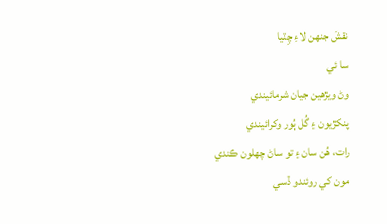نقشَ جنھن لاءِ چِٽيا
سا ئي
وڻ ويڙهين جيان شرمائيندي
پنکڙيون ۽ گُل ٻُور وکرائيندي
رات، هُن سان ۽ تو ساڻ چھلون ڪندي
مون کي روئندو ڏسي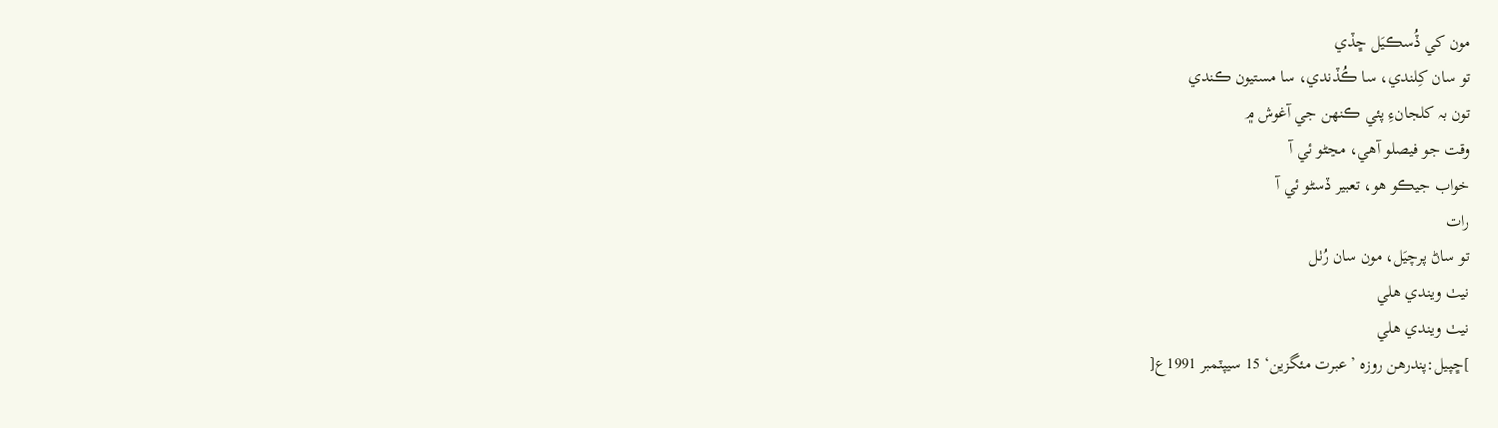مون کي ڏُسڪيَل ڇڏي
تو سان کِلندي، سا ڪُڏندي، سا مستيون ڪندي
تون بہ کلجانءِ پئي ڪنھن جي آغوش ۾
وقت جو فيصلو آهي، مڃڻو ئي آ
خواب جيڪو هو، تعبير ڏسڻو ئي آ
رات
تو ساڻ پرچيَل، مون سان رُٺل
نيٺ ويندي هلي
نيٺ ويندي هلي
]ڇپيل:پندرهن روزہ ’عبرت مئگزين‘ 15 سيپٽمبر 1991ع[